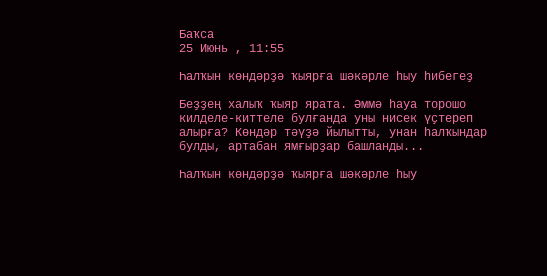Баҡса
25 Июнь , 11:55

Һалҡын көндәрҙә ҡыярға шәкәрле һыу һибегеҙ

Беҙҙең халыҡ ҡыяр ярата. Әммә һауа торошо килделе-киттеле булғанда уны нисек үҫтереп алырға? Көндәр тәүҙә йылытты, унан һалҡындар булды, артабан ямғырҙар башланды...

Һалҡын көндәрҙә ҡыярға шәкәрле һыу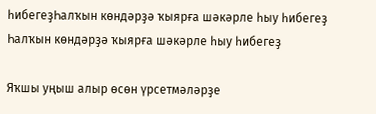һибегеҙҺалҡын көндәрҙә ҡыярға шәкәрле һыу һибегеҙ
Һалҡын көндәрҙә ҡыярға шәкәрле һыу һибегеҙ

Яҡшы уңыш алыр өсөн үрсетмәләрҙе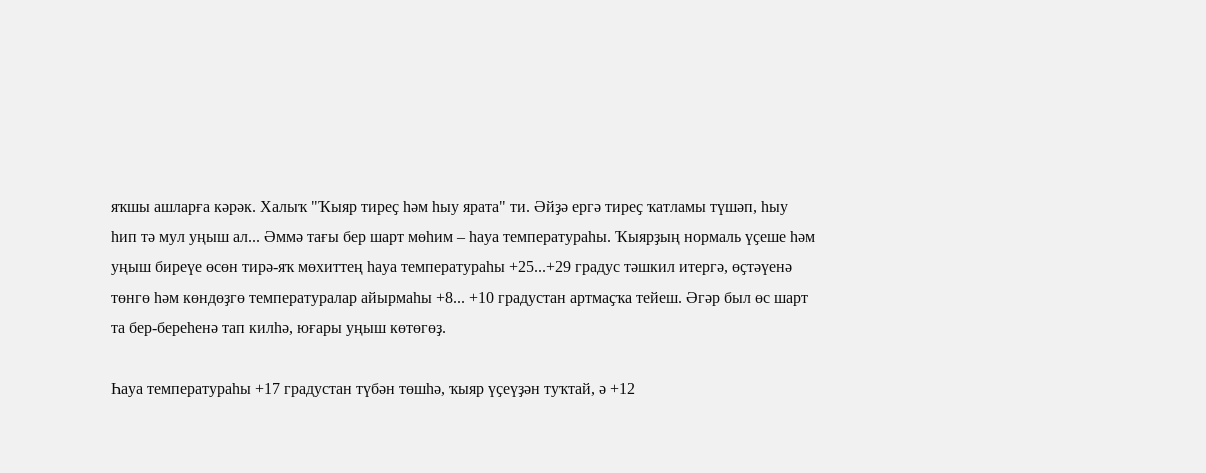яҡшы ашларға кәрәк. Халыҡ "Ҡыяр тиреҫ һәм һыу ярата" ти. Әйҙә ергә тиреҫ ҡатламы түшәп, һыу һип тә мул уңыш ал... Әммә тағы бер шарт мөһим – һауа температураһы. Ҡыярҙың нормаль үҫеше һәм уңыш биреүе өсөн тирә-яҡ мөхиттең һауа температураһы +25...+29 градус тәшкил итергә, өҫтәүенә төнгө һәм көндөҙгө температуралар айырмаһы +8... +10 градустан артмаҫҡа тейеш. Әгәр был өс шарт та бер-береһенә тап килһә, юғары уңыш көтөгөҙ.

Һауа температураһы +17 градустан түбән төшһә, ҡыяр үҫеүҙән туҡтай, ә +12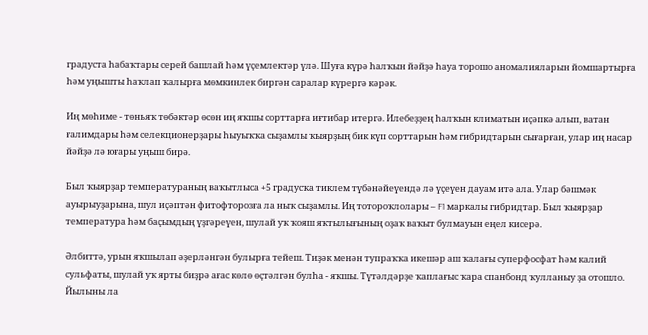градуста һабаҡтары серей башлай һәм үҫемлектәр үлә. Шуға күрә һалҡын йәйҙә һауа торошо аномалияларын йомшартырға һәм уңышты һаҡлап ҡалырға мөмкинлек биргән саралар күрергә кәрәк.

Иң мөһиме - төньяҡ төбәктәр өсөн иң яҡшы сорттарға иғтибар итергә. Илебеҙҙең һалҡын климатын иҫәпкә алып, ватан ғалимдары һәм селекционерҙары һыуыҡҡа сыҙамлы ҡыярҙың бик күп сорттарын һәм гибридтарын сығарған, улар иң насар йәйҙә лә юғары уңыш бирә.

Был ҡыярҙар температураның ваҡытлыса +5 градусҡа тиклем түбәнәйеүендә лә үҫеүен дауам итә ала. Улар бәшмәк ауырыуҙарына, шул иҫәптән фитофторозға ла ныҡ сыҙамлы. Иң тотороҡлолары – F1 маркалы гибридтар. Был ҡыярҙар температура һәм баҫымдың үҙгәреүен, шулай уҡ ҡояш яҡтылығының оҙаҡ ваҡыт булмауын еңел кисерә.

Әлбиттә, урын яҡшылап әҙерләнгән булырға тейеш. Тиҙәк менән тупраҡҡа икешәр аш ҡалағы суперфосфат һәм калий сульфаты, шулай уҡ ярты биҙрә ағас көлө өҫтәлгән булһа - яҡшы. Түтәлдәрҙе ҡаплағыс ҡара спанбонд ҡулланыу ҙа отошло. Йылыны ла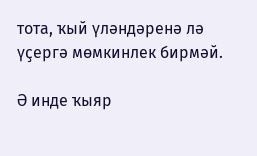тота, ҡый үләндәренә лә үҫергә мөмкинлек бирмәй.

Ә инде ҡыяр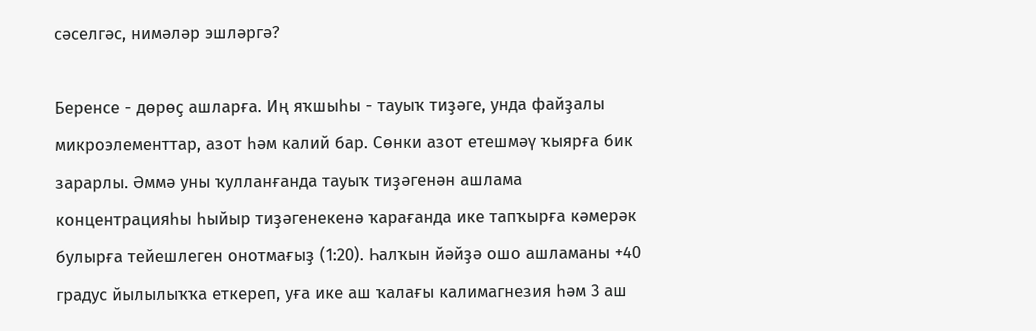сәселгәс, нимәләр эшләргә?

Беренсе - дөрөҫ ашларға. Иң яҡшыһы - тауыҡ тиҙәге, унда файҙалы микроэлементтар, азот һәм калий бар. Сөнки азот етешмәү ҡыярға бик зарарлы. Әммә уны ҡулланғанда тауыҡ тиҙәгенән ашлама концентрацияһы һыйыр тиҙәгенекенә ҡарағанда ике тапҡырға кәмерәк булырға тейешлеген онотмағыҙ (1:20). Һалҡын йәйҙә ошо ашламаны +40 градус йылылыҡҡа еткереп, уға ике аш ҡалағы калимагнезия һәм 3 аш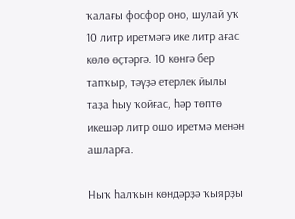ҡалағы фосфор оно, шулай уҡ 10 литр иретмәгә ике литр ағас көлө өҫтәргә. 10 көнгә бер тапҡыр, тәүҙә етерлек йылы таҙа һыу ҡойғас, һәр төптө икешәр литр ошо иретмә менән ашларға.

Ныҡ һалҡын көндәрҙә ҡыярҙы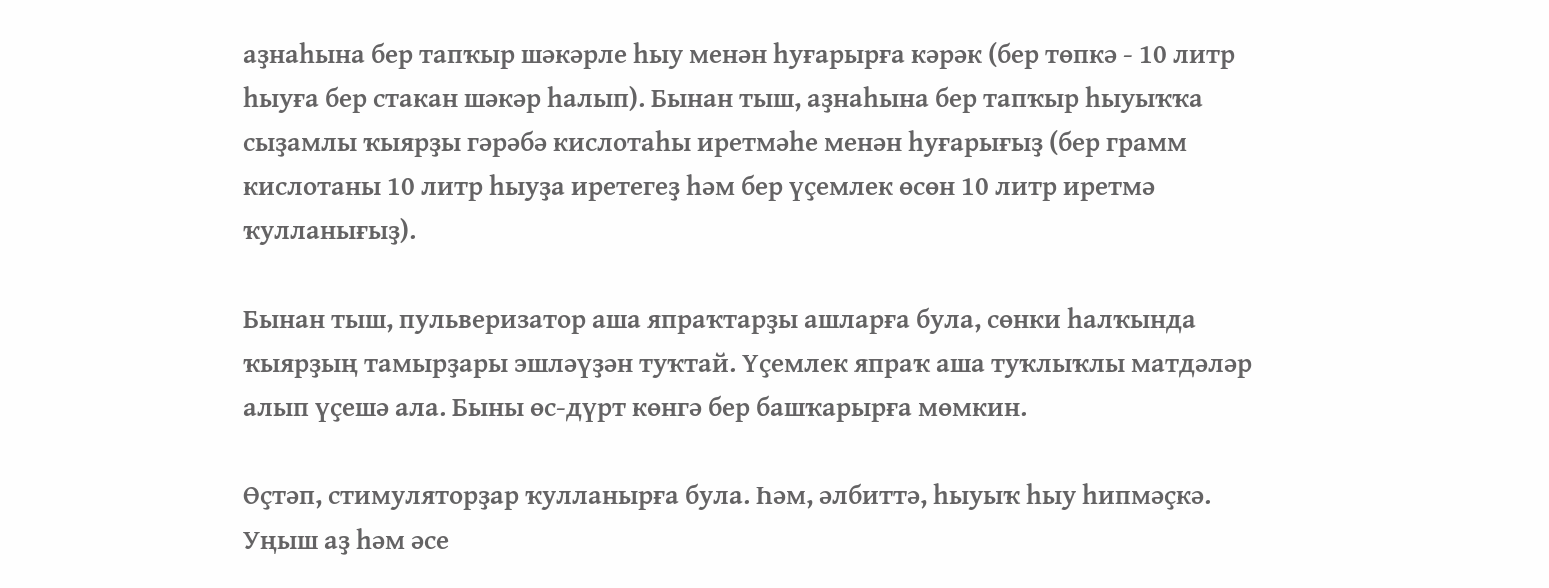аҙнаһына бер тапҡыр шәкәрле һыу менән һуғарырға кәрәк (бер төпкә - 10 литр һыуға бер стакан шәкәр һалып). Бынан тыш, аҙнаһына бер тапҡыр һыуыҡҡа сыҙамлы ҡыярҙы гәрәбә кислотаһы иретмәһе менән һуғарығыҙ (бер грамм кислотаны 10 литр һыуҙа иретегеҙ һәм бер үҫемлек өсөн 10 литр иретмә ҡулланығыҙ).

Бынан тыш, пульверизатор аша япраҡтарҙы ашларға була, сөнки һалҡында ҡыярҙың тамырҙары эшләүҙән туҡтай. Үҫемлек япраҡ аша туҡлыҡлы матдәләр алып үҫешә ала. Быны өс-дүрт көнгә бер башҡарырға мөмкин.

Өҫтәп, стимуляторҙар ҡулланырға була. Һәм, әлбиттә, һыуыҡ һыу һипмәҫкә. Уңыш аҙ һәм әсе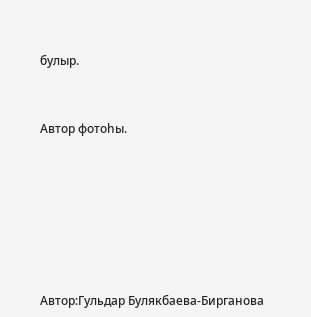булыр.



Автор фотоһы.









Автор:Гульдар Булякбаева-Бирганова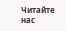Читайте нас